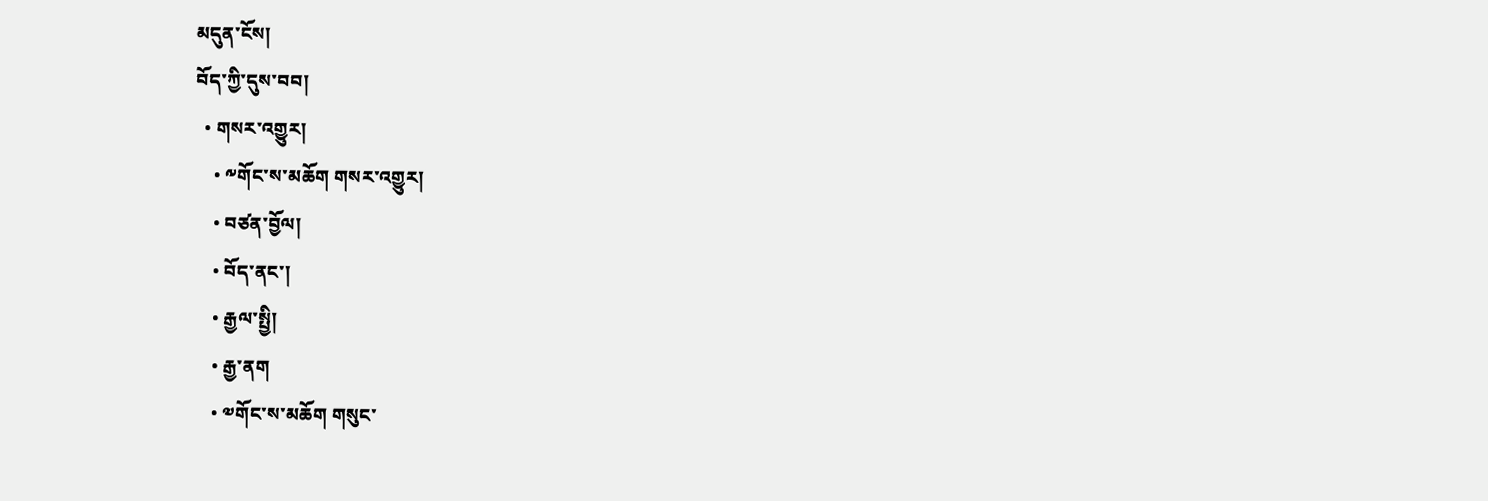མདུན་ངོས།
བོད་ཀྱི་དུས་བབ།
  • གསར་འགྱུར།
    • ༸གོང་ས་མཆོག གསར་འགྱུར།
    • བཙན་བྱོལ།
    • བོད་ནང་།
    • རྒྱལ་སྤྱི།
    • རྒྱ་ནག
    • ༧གོང་ས་མཆོག གསུང་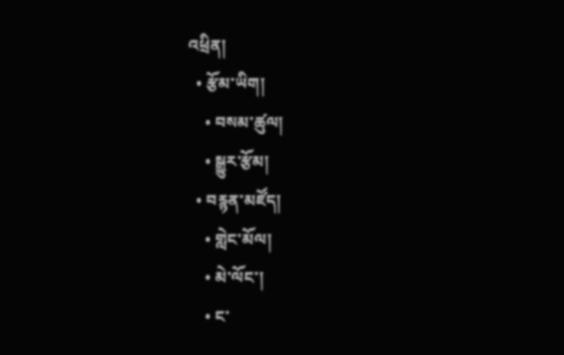འཕྲིན།
  • རྩོམ་ཡིག།
    • བསམ་ཚུལ།
    • སྒྱུར་རྩོམ།
  • བརྙན་མཛོད།
    • གླེང་མོལ།
    • མེ་ལོང་།
    • ང་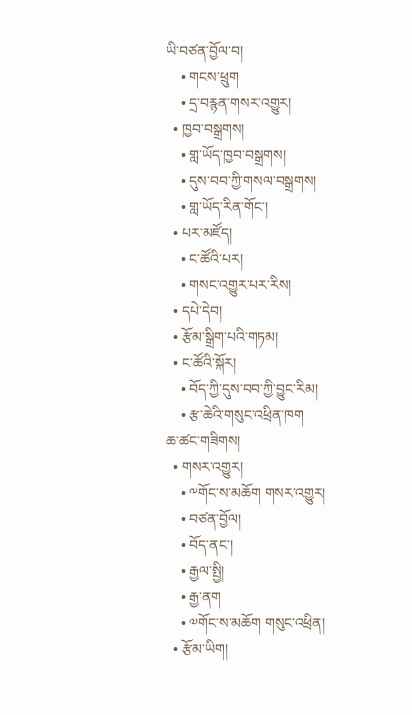ཡི་བཙན་བྱོལ་བ།
    • གངས་ཕྲུག
    • དྲ་བརྙན་གསར་འགྱུར།
  • ཁྱབ་བསྒྲགས།
    • གླ་ཡོད་ཁྱབ་བསྒྲགས།
    • དུས་བབ་ཀྱི་གསལ་བསྒྲགས།
    • གླ་ཡོད་རིན་གོང་།
  • པར་མཛོད།
    • ང་ཚོའི་པར།
    • གསང་འགྱུར་པར་རིས།
  • དཔེ་དེབ།
  • རྩོམ་སྒྲིག་པའི་གཏམ།
  • ང་ཚོའི་སྐོར།
    • བོད་ཀྱི་དུས་བབ་ཀྱི་བྱུང་རིམ།
    • རྩ་ཆེའི་གསུང་འཕྲིན་ཁག
ཆ་ཚང་གཟིགས།
  • གསར་འགྱུར།
    • ༸གོང་ས་མཆོག གསར་འགྱུར།
    • བཙན་བྱོལ།
    • བོད་ནང་།
    • རྒྱལ་སྤྱི།
    • རྒྱ་ནག
    • ༧གོང་ས་མཆོག གསུང་འཕྲིན།
  • རྩོམ་ཡིག།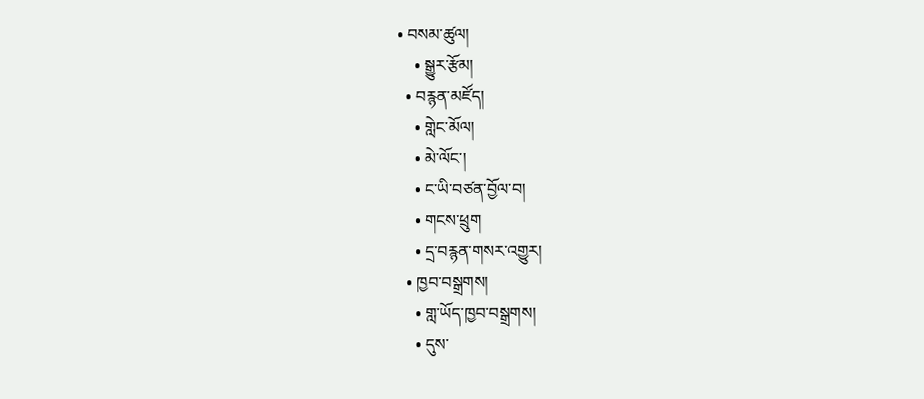• བསམ་ཚུལ།
    • སྒྱུར་རྩོམ།
  • བརྙན་མཛོད།
    • གླེང་མོལ།
    • མེ་ལོང་།
    • ང་ཡི་བཙན་བྱོལ་བ།
    • གངས་ཕྲུག
    • དྲ་བརྙན་གསར་འགྱུར།
  • ཁྱབ་བསྒྲགས།
    • གླ་ཡོད་ཁྱབ་བསྒྲགས།
    • དུས་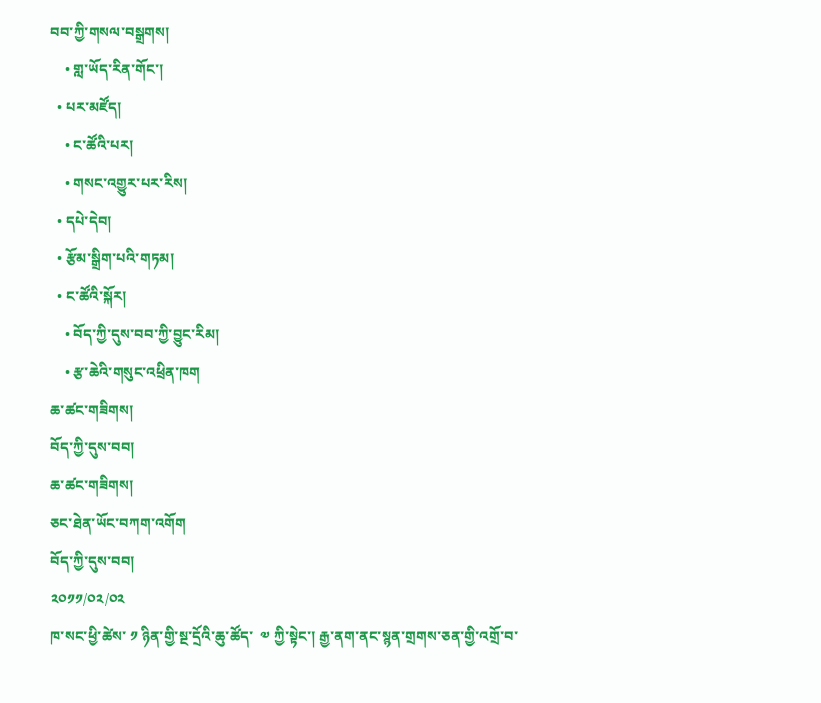བབ་ཀྱི་གསལ་བསྒྲགས།
    • གླ་ཡོད་རིན་གོང་།
  • པར་མཛོད།
    • ང་ཚོའི་པར།
    • གསང་འགྱུར་པར་རིས།
  • དཔེ་དེབ།
  • རྩོམ་སྒྲིག་པའི་གཏམ།
  • ང་ཚོའི་སྐོར།
    • བོད་ཀྱི་དུས་བབ་ཀྱི་བྱུང་རིམ།
    • རྩ་ཆེའི་གསུང་འཕྲིན་ཁག
ཆ་ཚང་གཟིགས།
བོད་ཀྱི་དུས་བབ།
ཆ་ཚང་གཟིགས།
ཅང་ཐེན་ཡོང་བཀག་འགོག
བོད་ཀྱི་དུས་བབ།
༢༠༡༡/༠༢/༠༢
ཁ་སང་ཕྱི་ཚེས་ ༡ ཉིན་གྱི་སྔ་དྲོའི་ཆུ་ཚོད་  ༧ ཀྱི་སྟེང་། རྒྱ་ནག་ནང་སྙན་གྲགས་ཅན་གྱི་འགྲོ་བ་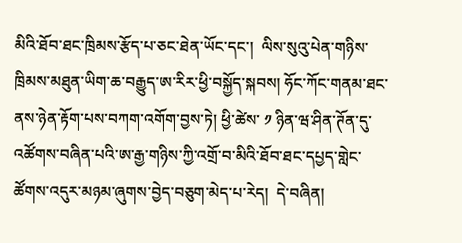མིའི་ཐོབ་ཐང་ཁྲིམས་རྩོད་པ་ཅང་ཐེན་ཡོང་དང་།  ལིས་སུའུ་པེན་གཉིས་ཁྲིམས་མཐུན་ཡིག་ཆ་བརྒྱུད་ཨ་རིར་ཕྱི་བསྐྱོད་སྐབས། ཧོང་ཀོང་གནམ་ཐང་ནས་ཉེན་རྟོག་པས་བཀག་འགོག་བྱས་ཏེ། ཕྱི་ཚེས་ ༡ ཉིན་ཝ་ཤིན་ཊོན་དུ་འཚོགས་བཞིན་པའི་ཨ་རྒྱ་གཉིས་ཀྱི་འགྲོ་བ་མིའི་ཐོབ་ཐང་དཔྱད་གླེང་ཚོགས་འདུར་མཉམ་ཞུགས་བྱེད་བཅུག་མེད་པ་རེད།  དེ་བཞིན།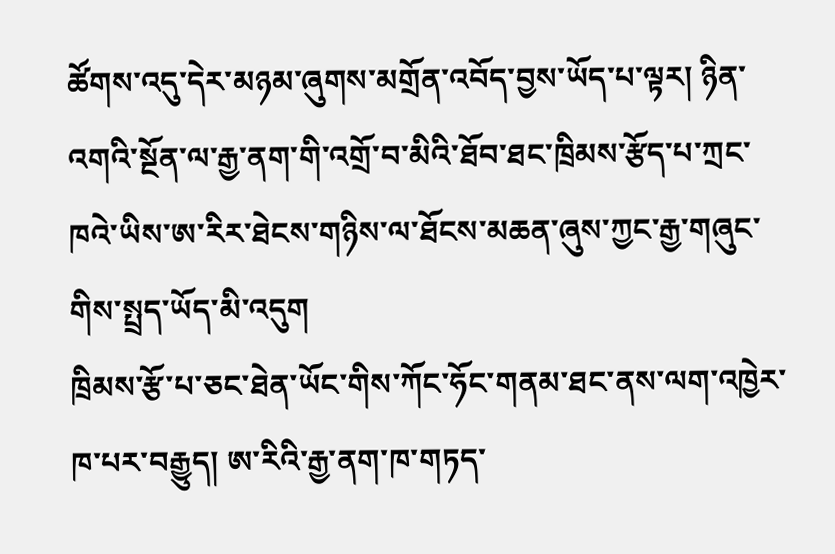ཚོགས་འདུ་དེར་མཉམ་ཞུགས་མགྲོན་འབོད་བྱས་ཡོད་པ་ལྟར། ཉིན་འགའི་སྔོན་ལ་རྒྱ་ནག་གི་འགྲོ་བ་མིའི་ཐོབ་ཐང་ཁྲིམས་རྩོད་པ་ཀྲང་ཁའེ་ཡིས་ཨ་རིར་ཐེངས་གཉིས་ལ་ཐོངས་མཆན་ཞུས་ཀྱང་རྒྱ་གཞུང་གིས་སྤྲད་ཡོད་མི་འདུག
ཁྲིམས་རྩོ་པ་ཅང་ཐེན་ཡོང་གིས་ཀོང་ཧོང་གནམ་ཐང་ནས་ལག་འཁྱེར་ཁ་པར་བརྒྱུད། ཨ་རིའི་རྒྱ་ནག་ཁ་གཏད་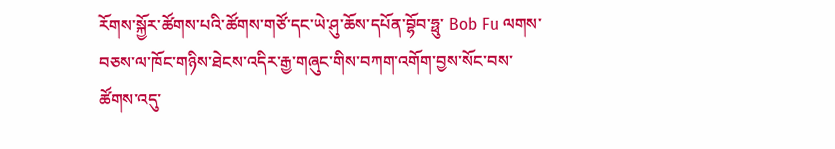རོགས་སྐྱོར་ཚོགས་པའི་ཚོགས་གཙོ་དང་ཡེ་ཤུ་ཆོས་དཔོན་བྷོབ་ཧྥུ་ Bob Fu ལགས་བཅས་ལ་ཁོང་གཉིས་ཐེངས་འདིར་རྒྱ་གཞུང་གིས་བཀག་འགོག་བྱས་སོང་བས་ཚོགས་འདུ་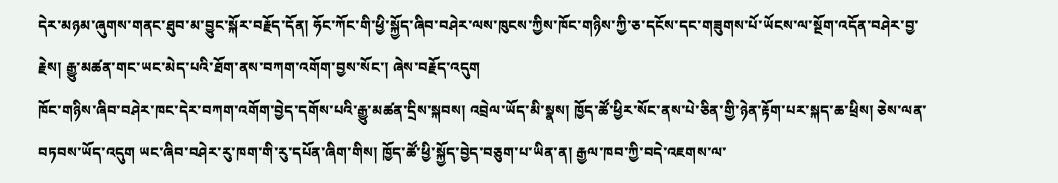དེར་མཉམ་ཞུགས་གནང་ཐུབ་མ་བྱུང་སྐོར་བརྗོད་དོན། ཧོང་ཀོང་གི་ཕྱི་སྐྱོད་ཞིབ་བཤེར་ལས་ཁུངས་ཀྱིས་ཁོང་གཉིས་ཀྱི་ཅ་དངོས་དང་གཟུགས་པོ་ཡོངས་ལ་སྔོག་འདོན་བཤེར་བྱ་རྗེས། རྒྱུ་མཚན་གང་ཡང་མེད་པའི་ཐོག་ནས་བཀག་འགོག་བྱས་སོང་། ཞེས་བརྗོད་འདུག
ཁོང་གཉིས་ཞིབ་བཤེར་ཁང་དེར་བཀག་འགོག་བྱེད་དགོས་པའི་རྒྱུ་མཚན་དྲིས་སྐབས། འབྲེལ་ཡོད་མི་སྣས། ཁྱོད་ཚོ་ཕྱིར་སོང་ནས་པེ་ཅིན་གྱི་ཉེན་རྟོག་པར་སྐད་ཆ་ཕྲིས། ཅེས་ལན་བཏབས་ཡོད་འདུག ཡང་ཞིབ་བཤེར་རུ་ཁག་གི་རུ་དཔོན་ཞིག་གིས། ཁྱོད་ཚོ་ཕྱི་སྐྱོད་བྱེད་བཅུག་པ་ཡིན་ན། རྒྱལ་ཁབ་ཀྱི་བདེ་འཇགས་ལ་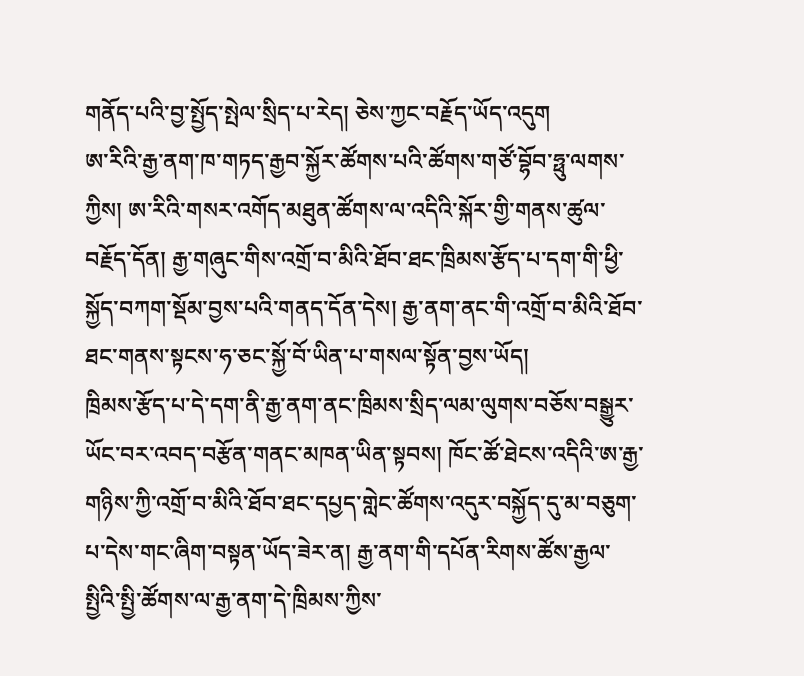གནོད་པའི་བྱ་སྤྱོད་སྤེལ་སྲིད་པ་རེད། ཅེས་ཀྱང་བརྗོད་ཡོད་འདུག
ཨ་རིའི་རྒྱ་ནག་ཁ་གཏད་རྒྱབ་སྐྱོར་ཚོགས་པའི་ཚོགས་གཙོ་བྷོབ་ཧྥུ་ལགས་ཀྱིས། ཨ་རིའི་གསར་འགོད་མཐུན་ཚོགས་ལ་འདིའི་སྐོར་གྱི་གནས་ཚུལ་བརྗོད་དོན། རྒྱ་གཞུང་གིས་འགྲོ་བ་མིའི་ཐོབ་ཐང་ཁྲིམས་རྩོད་པ་དག་གི་ཕྱི་སྐྱོད་བཀག་སྡོམ་བྱས་པའི་གནད་དོན་དེས། རྒྱ་ནག་ནང་གི་འགྲོ་བ་མིའི་ཐོབ་ཐང་གནས་སྟངས་ཧ་ཅང་སྐྱོ་བོ་ཡིན་པ་གསལ་སྟོན་བྱས་ཡོད།
ཁྲིམས་རྩོད་པ་དེ་དག་ནི་རྒྱ་ནག་ནང་ཁྲིམས་སྲིད་ལམ་ལུགས་བཅོས་བསྒྱུར་ཡོང་བར་འབད་བརྩོན་གནང་མཁན་ཡིན་སྟབས། ཁོང་ཚོ་ཐེངས་འདིའི་ཨ་རྒྱ་གཉིས་ཀྱི་འགྲོ་བ་མིའི་ཐོབ་ཐང་དཔྱད་གླེང་ཚོགས་འདུར་བསྐྱོད་དུ་མ་བཅུག་པ་དེས་གང་ཞིག་བསྟན་ཡོད་ཟེར་ན། རྒྱ་ནག་གི་དཔོན་རིགས་ཚོས་རྒྱལ་སྤྱིའི་སྤྱི་ཚོགས་ལ་རྒྱ་ནག་དེ་ཁྲིམས་ཀྱིས་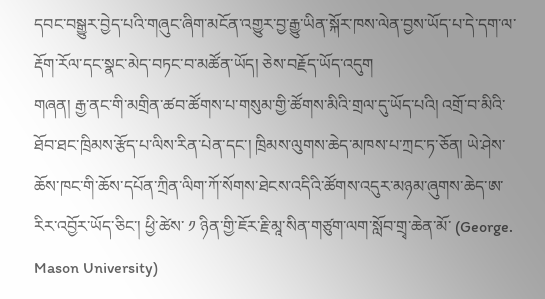དབང་བསྒྱུར་བྱེད་པའི་གཞུང་ཞིག་མངོན་འགྱུར་བྱ་རྒྱུ་ཡིན་སྐོར་ཁས་ལེན་བྱས་ཡོད་པ་དེ་དག་ལ་རྡོག་རོལ་དང་སྣང་མེད་བཏང་བ་མཚོན་ཡོད། ཅེས་བརྗོད་ཡོད་འདུག
གཞན། རྒྱ་ནང་གི་མགྲིན་ཚབ་ཚོགས་པ་གསུམ་གྱི་ཚོགས་མིའི་གྲལ་དུ་ཡོད་པའི། འགྲོ་བ་མིའི་ཐོབ་ཐང་ཁྲིམས་རྩོད་པ་ལིས་རིན་པེན་དང་། ཁྲིམས་ལུགས་ཆེད་མཁས་པ་ཀྲང་ཏ་ཅོན། ཡེ་ཤེས་ཆོས་ཁང་གི་ཆོས་དཔོན་ཀྲིན་ལིག་ཀོ་སོགས་ཐེངས་འདིའི་ཚོགས་འདུར་མཉམ་ཞུགས་ཆེད་ཨ་རིར་འབྱོར་ཡོད་ཅིང་། ཕྱི་ཚེས་ ༡ ཉིན་གྱི་ཇོར་རྗི་མཱ་སིན་གཙུག་ལག་སློབ་གྲྭ་ཆེན་མོ་ (George. Mason University)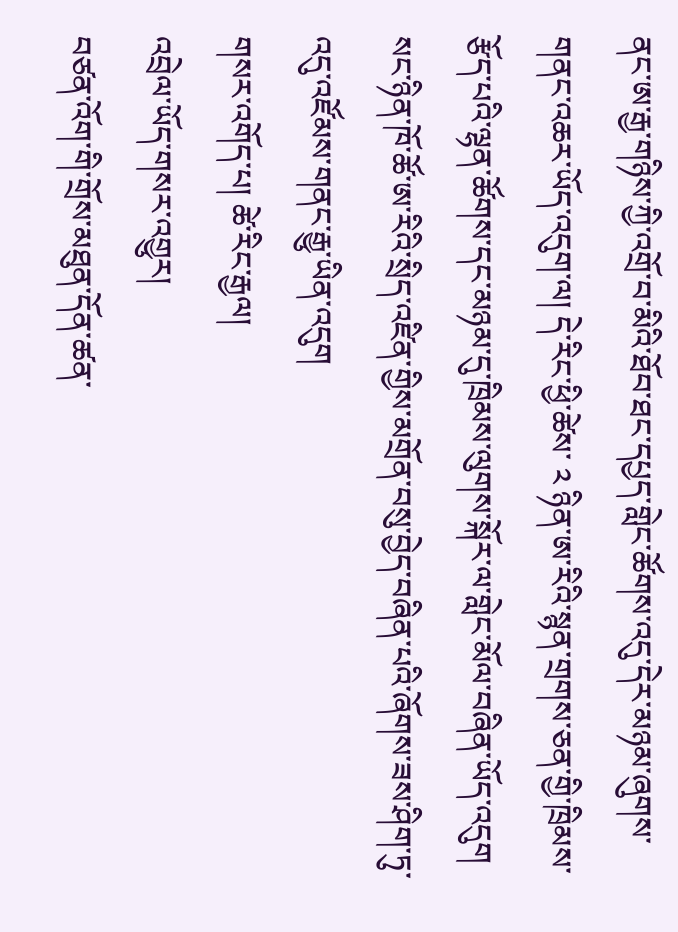ནང་ཨ་རྒྱ་གཉིས་ཀྱི་འགྲོ་བ་མིའི་ཐོབ་ཐང་དཔྱད་གླེང་ཚོགས་འདུ་དེར་མཉམ་ཞུགས་གནང་འཆར་ཡོད་འདུག་ལ། དེ་རིང་ཕྱི་ཚེས་ ༢ ཉིན་ཨ་རིའི་སྙན་གྲགས་ཅན་གྱི་ཁྲིམས་རྩོད་པའི་ལྷན་ཚོགས་དང་མཉམ་དུ་ཁྲིམས་ལུགས་སྐོར་ལ་གླེང་མོལ་བཞིན་ཡོད་འདུག སང་ཉིན་ཁོ་ཚོ་ཨ་རིའི་སྲིད་འཛིན་གྱིས་མགྲོན་བསུ་བྱེད་བཞིན་པའི་ཞོགས་ཟས་ཤིག་ཏུ་འདུ་འཛོམས་གནང་རྒྱུ་ཡིན་འདུག
གསར་འགོད་པ། ཚེ་རིང་རྒྱལ།
འབྲེལ་ཡོད་གསར་འགྱུར།
བཙན་འོག་གི་གྲོས་མཐུན་དོན་ཚན་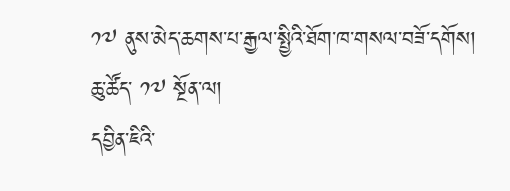༡༧ ནུས་མེད་ཆགས་པ་རྒྱལ་སྤྱིའི་ཐོག་ཁ་གསལ་བཟོ་དགོས།
ཆུ་ཚོད་ ༡༧ སྔོན་ལ།
དབྱིན་ཇིའི་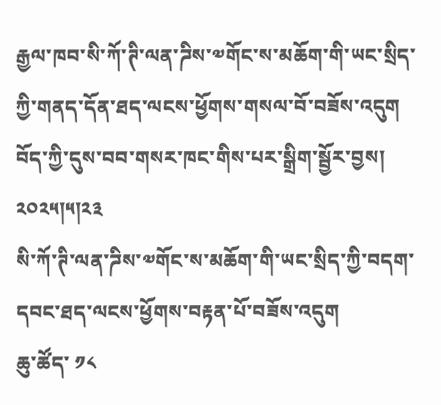རྒྱལ་ཁབ་སི་ཀོ་ཊི་ལན་ཌིས་༧གོང་ས་མཆོག་གི་ཡང་སྲིད་ཀྱི་གནད་དོན་ཐད་ལངས་ཕྱོགས་གསལ་བོ་བཟོས་འདུག བོད་ཀྱི་དུས་བབ་གསར་ཁང་གིས་པར་སྒྲིག་སྦྱོར་བྱས། ༢༠༢༥།༥།༢༣
སི་ཀོ་ཊི་ལན་ཌིས་༧གོང་ས་མཆོག་གི་ཡང་སྲིད་ཀྱི་བདག་དབང་ཐད་ལངས་ཕྱོགས་བརྟན་པོ་བཟོས་འདུག
ཆུ་ཚོད་ ༡༨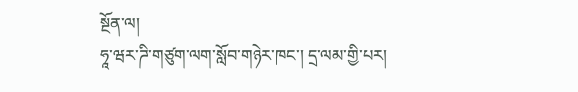སྔོན་ལ།
ཧཱ་ཝར་ཌི་གཙུག་ལག་སློབ་གཉེར་ཁང་། དྲ་ལམ་གྱི་པར།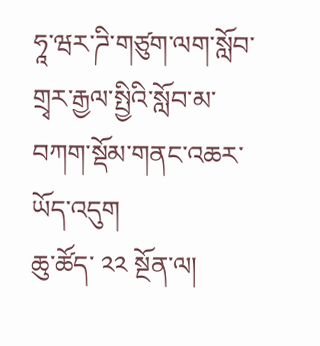ཧཱ་ཝར་ཌི་གཙུག་ལག་སློབ་གྲྭར་རྒྱལ་སྤྱིའི་སློབ་མ་བཀག་སྡོམ་གནང་འཆར་ཡོད་འདུག
ཆུ་ཚོད་ ༢༢ སྔོན་ལ།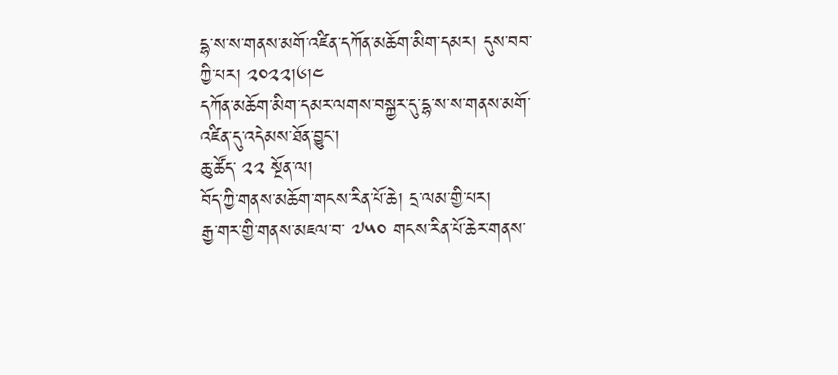དྷ་ས་ས་གནས་མགོ་འཛིན་དཀོན་མཆོག་མིག་དམར། དུས་བབ་ཀྱི་པར། ༢༠༢༢།༦།༤
དཀོན་མཆོག་མིག་དམར་ལགས་བསྐྱར་དུ་དྷ་ས་ས་གནས་མགོ་འཛིན་དུ་འདེམས་ཐོན་བྱུང་།
ཆུ་ཚོད་ ༢༢ སྔོན་ལ།
བོད་ཀྱི་གནས་མཆོག་གངས་རིན་པོ་ཆེ། དྲ་ལམ་གྱི་པར།
རྒྱ་གར་གྱི་གནས་མཇལ་བ་ ༧༥༠ གངས་རིན་པོ་ཆེར་གནས་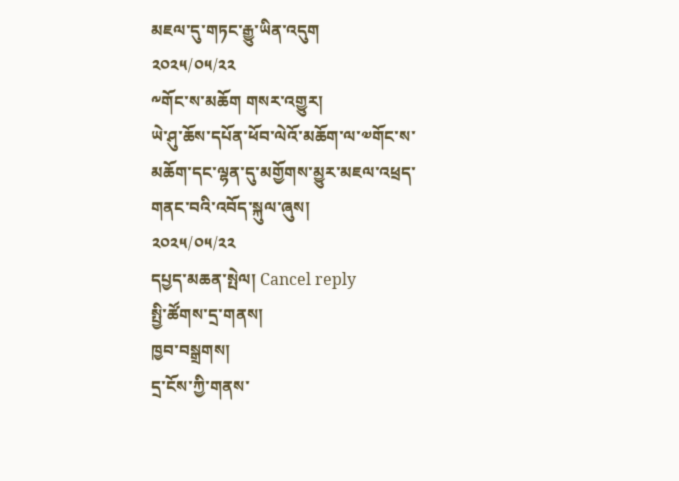མཇལ་དུ་གཏང་རྒྱུ་ཡིན་འདུག
༢༠༢༥/༠༥/༢༢
༸གོང་ས་མཆོག གསར་འགྱུར།
ཡེ་ཤུ་ཆོས་དཔོན་ཕོབ་ལེའོ་མཆོག་ལ་༧གོང་ས་མཆོག་དང་ལྷན་དུ་མགྱོགས་མྱུར་མཇལ་འཕྲད་གནང་བའི་འབོད་སྐུལ་ཞུས།
༢༠༢༥/༠༥/༢༢
དཔྱད་མཆན་སྤེལ། Cancel reply
སྤྱི་ཚོགས་དྲ་གནས།
ཁྱབ་བསྒྲགས།
དྲ་ངོས་ཀྱི་གནས་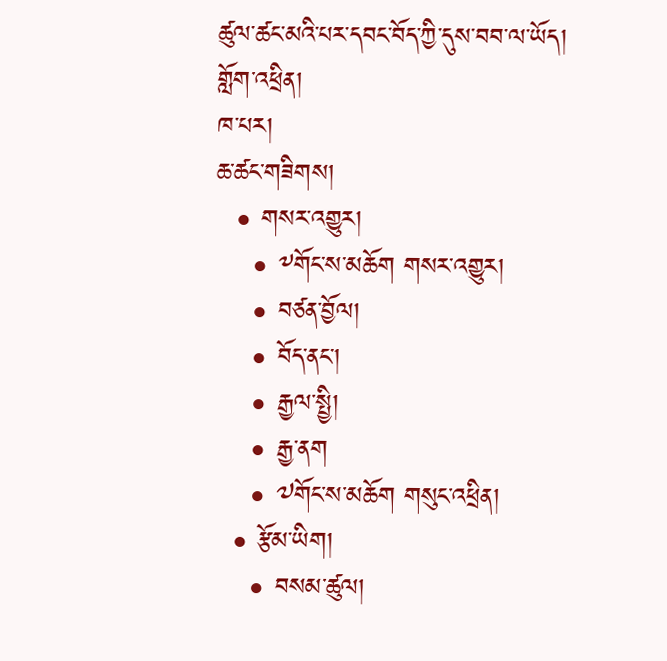ཚུལ་ཚང་མའི་པར་དབང་བོད་ཀྱི་དུས་བབ་ལ་ཡོད།
གློག་འཕྲིན།
ཁ་པར།
ཆ་ཚང་གཟིགས།
  • གསར་འགྱུར།
    • ༸གོང་ས་མཆོག གསར་འགྱུར།
    • བཙན་བྱོལ།
    • བོད་ནང་།
    • རྒྱལ་སྤྱི།
    • རྒྱ་ནག
    • ༧གོང་ས་མཆོག གསུང་འཕྲིན།
  • རྩོམ་ཡིག།
    • བསམ་ཚུལ།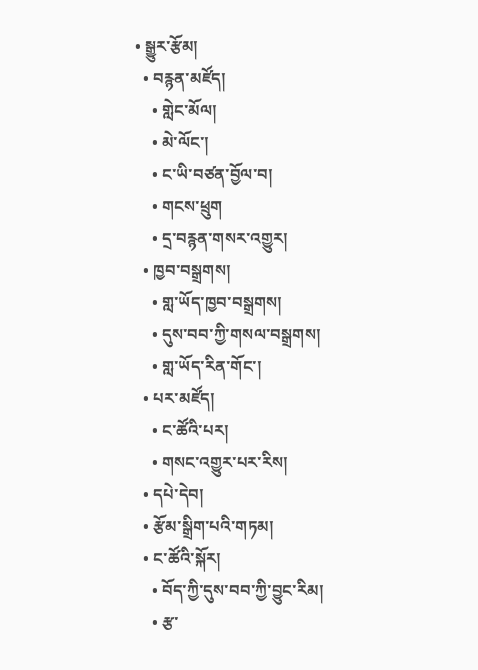• སྒྱུར་རྩོམ།
  • བརྙན་མཛོད།
    • གླེང་མོལ།
    • མེ་ལོང་།
    • ང་ཡི་བཙན་བྱོལ་བ།
    • གངས་ཕྲུག
    • དྲ་བརྙན་གསར་འགྱུར།
  • ཁྱབ་བསྒྲགས།
    • གླ་ཡོད་ཁྱབ་བསྒྲགས།
    • དུས་བབ་ཀྱི་གསལ་བསྒྲགས།
    • གླ་ཡོད་རིན་གོང་།
  • པར་མཛོད།
    • ང་ཚོའི་པར།
    • གསང་འགྱུར་པར་རིས།
  • དཔེ་དེབ།
  • རྩོམ་སྒྲིག་པའི་གཏམ།
  • ང་ཚོའི་སྐོར།
    • བོད་ཀྱི་དུས་བབ་ཀྱི་བྱུང་རིམ།
    • རྩ་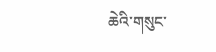ཆེའི་གསུང་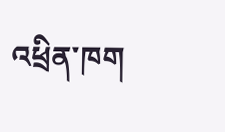འཕྲིན་ཁག